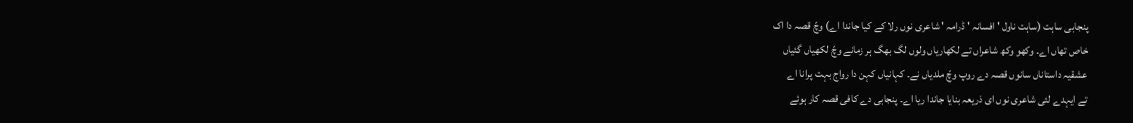پنجابی ساہت (ساہت ناول ' افسانہ ' ڈرامہ ' شاعری نوں رلا کے کیا جاندا اے) وچّ قصہ دا اک
خاص تھاں اے۔ وکھو وکھ شاعراں تے لکھاریاں ولوں لگ بھگ ہر زمانے وچّ لکھیاں گئیاں
عشقیہ داستاناں سانوں قصہ دے روپ وچّ ملدیاں نے۔ کہانیاں کہن دا رواج بہت پرانا اے
تے ایہدے لئی شاعری نوں ای ذریعہ بنایا جاندا ریا اے۔ پنجابی دے کافی قصہ کار ہوئے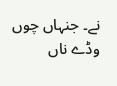نے۔ جنہاں چوں وڈے ناں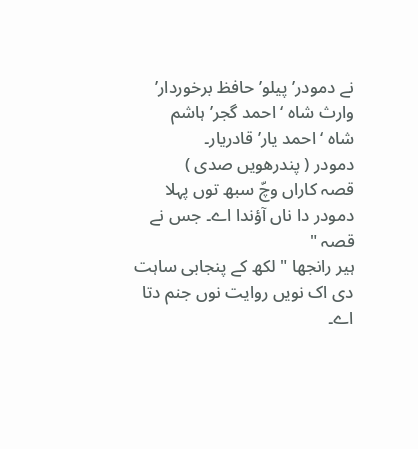نے دمودر’ پیلو’ حافظ برخوردار’ وارث شاہ ‘ احمد گجر’ ہاشم
شاہ ‘ احمد یار’ قادریار۔
دمودر ( پندرھویں صدی )
قصہ کاراں وچّ سبھ توں پہلا دمودر دا ناں آؤندا اے۔ جس نے قصہ "
ہیر رانجھا " لکھ کے پنجابی ساہت دی اک نویں روایت نوں جنم دتا اے۔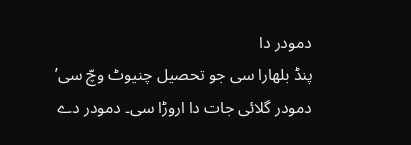دمودر دا
پنڈ بلھارا سی جو تحصیل چنیوٹ وچّ سی’ دمودر گلائی جات دا اروڑا سی۔ دمودر دے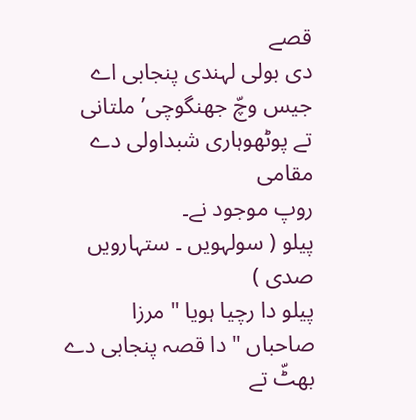قصے
دی بولی لہندی پنجابی اے جیس وچّ جھنگوچی’ ملتانی تے پوٹھوہاری شبداولی دے مقامی
روپ موجود نے۔
پیلو ( سولہویں ۔ ستہارویں صدی )
پیلو دا رچیا ہویا " مرزا صاحباں " دا قصہ پنجابی دے
بھٹّ تے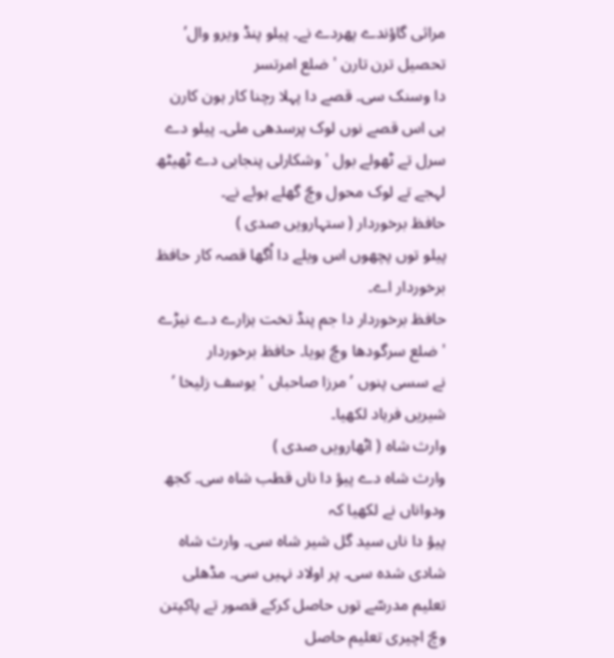مراثی گاؤندے پھردے نے۔ پیلو پنڈ ویرو وال’ تحصیل ترن تارن ' ضلع امرتسر
دا وسنک سی۔ قصے دا پہلا رچنا کار ہون کارن ہی اس قصے نوں لوک پرسدھی ملی۔ پیلو دے
سرل تے ٹھولے بول ' وشکارلی پنجابی دے ٹھیٹھ لہجے تے لوک محول وچّ گھلے ہوئے نے۔
حافظ برخوردار ( ستہارویں صدی )
پیلو توں پچھوں اس ویلے دا اُگھا قصہ کار حافظ برخوردار اے۔
حافظ برخوردار دا جم پنڈ تخت ہزارے دے نیڑے ' ضلع سرگودھا وچّ ہویا۔ حافظ برخوردار
نے سسی پنوں ’ مرزا صاحباں ' یوسف زلیخا ’ شیریں فرہاد لکھیا۔
وارث شاہ ( اٹھارویں صدی )
وارث شاہ دے پیؤ دا ناں قطب شاہ سی۔ کجھ ودواناں نے لکھیا کہ
پیؤ دا ناں سید گل شیر شاہ سی۔ وارث شاہ شادی شدہ سی۔ پر اولاد نہیں سی۔ مڈھلی
تعلیم مدرسّے توں حاصل کرکے قصور تے پاکپتن وچّ اچیری تعلیم حاصل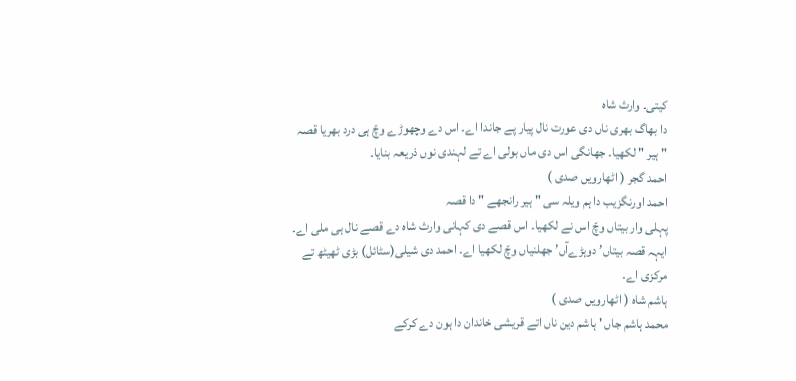کیتی۔ وارث شاہ
دا بھاگ بھری ناں دی عورت نال پیار پے جاندا اے۔ اس دے وچھوڑے وچّ ہی درد بھریا قصہ
" ہیر " لکھیا۔ جھانگی اس دی ماں بولی اے تے لہندی نوں ذریعہ بنایا۔
احمد گجر ( اٹھارویں صدی )
احمد اورنگزیب دا ہم ویلہ سی " ہیر رانجھے " دا قصہ
پہلی وار بیتاں وچّ اس نے لکھیا۔ اس قصے دی کہانی وارث شاہ دے قصے نال ہی ملی اے۔
ایہہ قصہ بیتاں’ دوہڑےآں’ جھلنیاں وچّ لکھیا اے۔ احمد دی شیلی(سٹائل) بڑی ٹھیٹھ تے
مرکزی اے۔
ہاشم شاہ ( اٹھارویں صدی )
محمد ہاشم جاں ' ہاشم دین ناں اتے قریشی خاندان دا ہون دے کرکے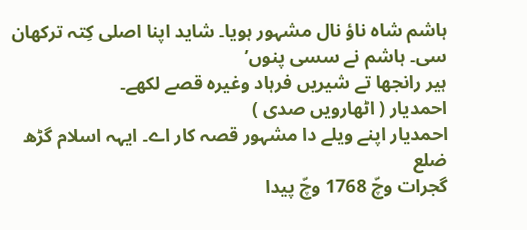ہاشم شاہ ناؤ نال مشہور ہویا۔ شاید اپنا اصلی کِتہ ترکھان سی۔ ہاشم نے سسی پنوں’
ہیر رانجھا تے شیریں فرہاد وغیرہ قصے لکھے۔
احمدیار ( اٹھارویں صدی )
احمدیار اپنے ویلے دا مشہور قصہ کار اے۔ ایہہ اسلام گڑھ ضلع
گجرات وچّ 1768 وچّ پیدا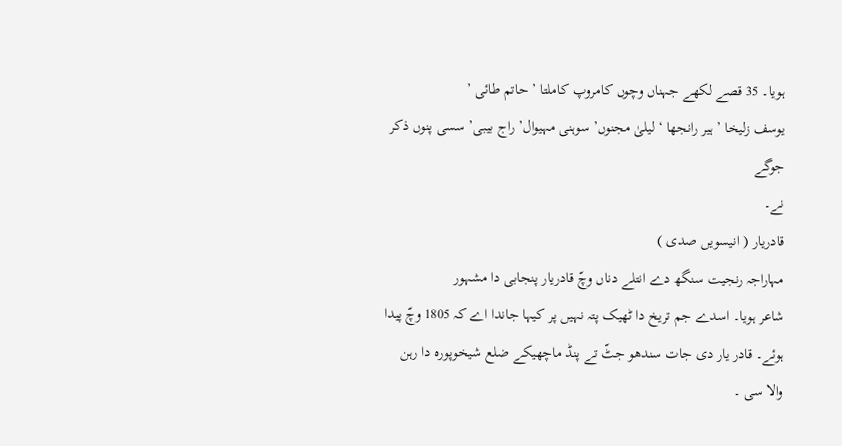ہویا۔ 35 قصے لکھے جہناں وچوں کامروپ کاملتا ’ حاتم طائی ’
یوسف زلیخا ’ ہیر رانجھا ‘ لیلیٰ مجنوں’ سوہنی مہیوال’ راج بیبی’ سسی پنوں ذکر جوگے
نے۔
قادریار ( انیسویں صدی )
مہاراجہ رنجیت سنگھ دے انتلے دناں وچّ قادریار پنجابی دا مشہور
شاعر ہویا۔ اسدے جم تریخ دا ٹھیک پتہ نہیں پر کیہا جاندا اے کہ 1805 وچّ پیدا
ہوئے۔ قادر یار دی جات سندھو جٹّ تے پنڈ ماچھیکے ضلع شیخوپورہ دا رہن والا سی ۔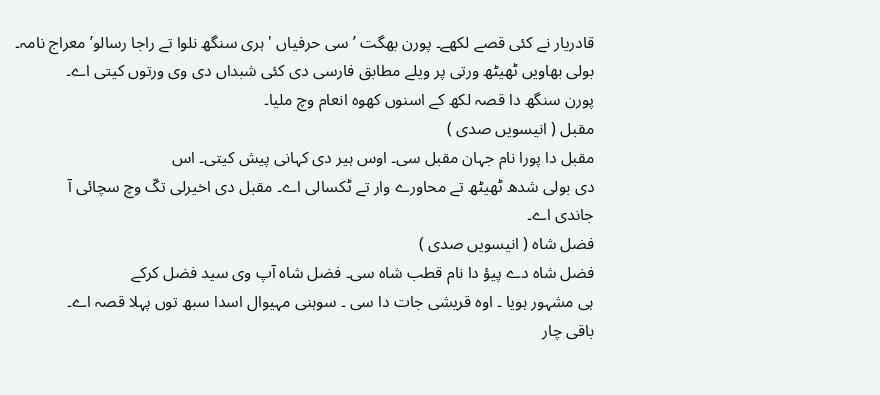قادریار نے کئی قصے لکھے۔ پورن بھگت ’ سی حرفیاں ' ہری سنگھ نلوا تے راجا رسالو’ معراج نامہ۔
بولی بھاویں ٹھیٹھ ورتی پر ویلے مطابق فارسی دی کئی شبداں دی وی ورتوں کیتی اے۔
پورن سنگھ دا قصہ لکھ کے اسنوں کھوہ انعام وچ ملیا۔
مقبل ( انیسویں صدی )
مقبل دا پورا نام جہان مقبل سی۔ اوس ہیر دی کہانی پیش کیتی۔ اس
دی بولی شدھ ٹھیٹھ تے محاورے وار تے ٹکسالی اے۔ مقبل دی اخیرلی تکّ وچ سچائی آ
جاندی اے۔
فضل شاہ ( انیسویں صدی )
فضل شاہ دے پیؤ دا نام قطب شاہ سی۔ فضل شاہ آپ وی سید فضل کرکے
ہی مشہور ہویا ۔ اوہ قریشی جات دا سی ۔ سوہنی مہیوال اسدا سبھ توں پہلا قصہ اے۔
باقی چار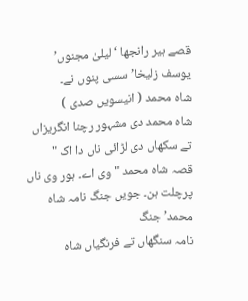قصے ہیر رانجھا ‘ لیلیٰ مجنوں’ یوسف زلیخا’ سسی پنوں نے۔
شاہ محمد ( انیسویں صدی )
شاہ محمد دی مشہور رچنا انگریزاں تے سکھاں دی لڑائی ناں دا اک "
قصہ شاہ محمد " وی اے۔ ہور وی ناں پرچلت ہن۔ جویں جنگ نامہ شاہ محمد’ جنگ
نامہ سنگھاں تے فرنگیاں شاہ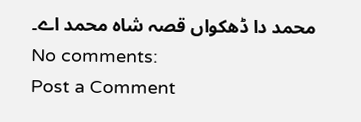محمد دا ڈھکواں قصہ شاہ محمد اے۔
No comments:
Post a Comment